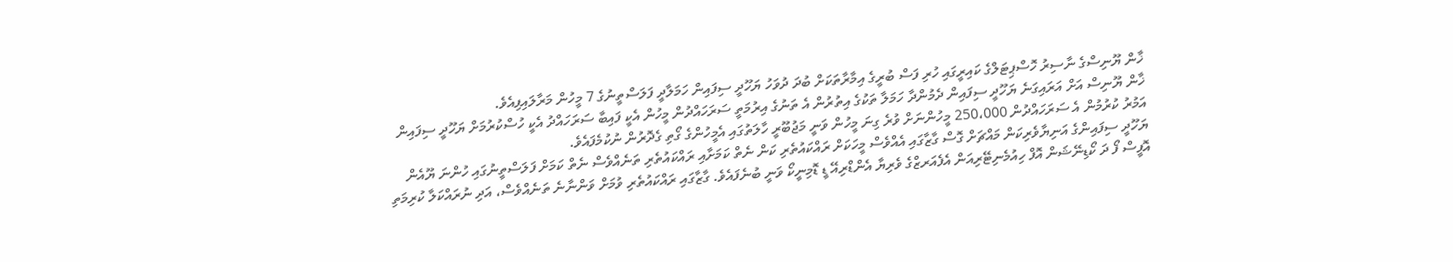ޚާން ޔޫނިސްގެ ނާސިރު ހޮސްޕިޓަލްގެ ކައިރީގައި ހުރި ފަސް ބުރީގެ އިމާރާތަކަށް ބުދަ ދުވަހު ޔަހޫދީ ސިފައިން ހަމަލާދީ ފަލަސްތީނުގެ 7 މީހުން މަރާލައިފިއެވެ.
ޚާން ޔޫނިސް އަށް އަރައިގަނެ ޔަހޫދީ ސިފައިން ދެމުންދާ ހަމަލާ ތަކުގެ އިތުރުން އެ ތަނުގެ އިރުމަތީ ސަރަހައްދުން މީހުން އެކީ ފައިބާ ސަރަހައްދު އެކީ ހުސްކުރުމަށް ޔަހޫދީ ސިފައިން އަމުރު ކުރުމުން އެ ސަރަހައްދުން 250،000 މީހުންނަށް ވުރެ ގިނަ މީހުން ވަނީ މަޖުބޫރީ ހާލަތުގައި އެމީހުންގެ ގޯތި ގެދޮރުން ނުކުމެފައެވެ.
ޔަހޫދީ ސިފައިންގެ އަނިޔާވެރިކަން މައްޗަށް ގޮސް ގާޒާގައި އެއްވެސް މީހަކަށް ރައްކައުތެރި ކަން ނެތް ކަމަށާއި ރައްކައުތެރި ތަނެއްވެސް ނެތް ކަމަށް ފަލަސްތީނުގައި ހުންނަ ޔޫއެން އޮފީސް ފޯ ދަ ކޯޑިނޭޝަން އޮފް ހިއުމެނިޓޭރިއަން އެފެއަރޒްގެ ވެރިޔާ އެންޑްރިއޭ ޑީ ޑޮމިނީކޯ ވަނީ ބުނެފައެވެ. ގާޒާގައި ރައްކައުތެރި ވުމަށް ވަންނާނެ ތަނެއްވެސް، އަދި ނުރައްކަލާ ކުރިމަތި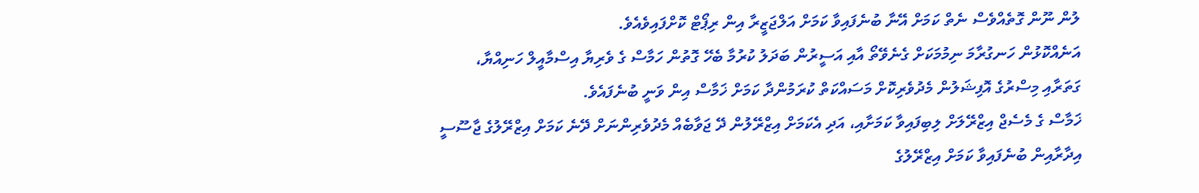ލުން ނޫން ގޮތެއްވެސް ނެތް ކަމަށް އޭނާ ބުނެފައިވާ ކަމަށް އަލްޖަޒީރާ އިން ރިޕޯޓް ކޮށްފައިވެއެވެ.
އަނެއްކޮޅުން ހަނގުރާމަ ނިމުމަކަށް ގެނެވޭތޯ އާއި އަސީރުން ބަދަލު ކުރުމާ ބެހޭ ގޮތުން ހަމާސް ގެ ވެރިޔާ އިސްމާއީލް ހަނިއްޔާ، ގަތަރާއި މިސްރުގެ އޮފިޝަލުން މެދުވެރިކޮށް މަސައްކަތް ކުރަމުންދާ ކަމަށް ޚަމާސް އިން ވަނީ ބުނެފައެވެ.
ޚަމާސް ގެ މެސެޖް އިޒްރޭލަށް ލިބިފައިވާ ކަމަށާއި، އަދި އެކަމަށް އިޒްރޭލުން ދޭ ޖަވާބެއް މެދުވެރިންނަށް ދޭނެ ކަމަށް އިޒްރޭލުގެ ޖާސޫސީ އިދާރާއިން ބުނެފައިވާ ކަމަށް އިޒްރޭލުގެ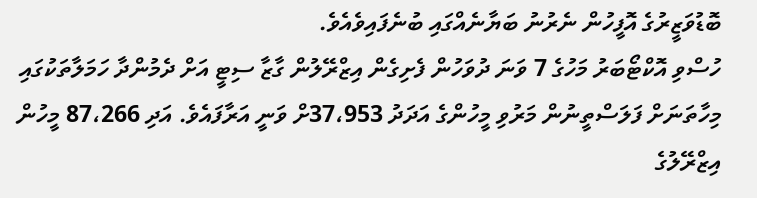ބޮޑުވަޒީރުގެ އޮފީހުން ނެރުނު ބަޔާނެއްގައި ބުނެފައިވެއެވެ.
ހުސްވި އޮކްޓޯބަރު މަހުގެ 7 ވަނަ ދުވަހުން ފެށިގެން އިޒްރޭލުން ގާޒާ ސިޓީ އަށް ދެމުންދާ ހަމަލާތަކުގައި މިހާތަނަށް ފަލަސްތީނުން މަރުވި މީހުންގެ އަދަދު 37،953ށް ވަނީ އަރާފައެވެ. އަދި 87،266 މީހުން އިޒްރޭލުގެ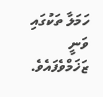ހަމަލާ ތަކުގައި ވަނީ ޒަޚަމްވެފައެވެ.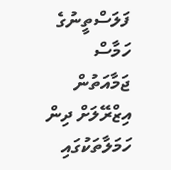ފަލަސްތީނުގެ ހަމާސް ޖަމާއަތުން އިޒްރޭލަށް ދިން ހަމަލާތަކުގައި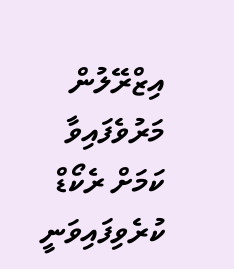އިޒްރޭލުން މަރުވެފައިވާ ކަމަށް ރެކޯޑް ކުރެވިފައިވަނީ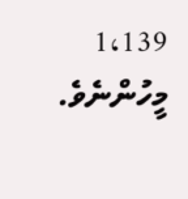1،139 މީހުންނެވެ.